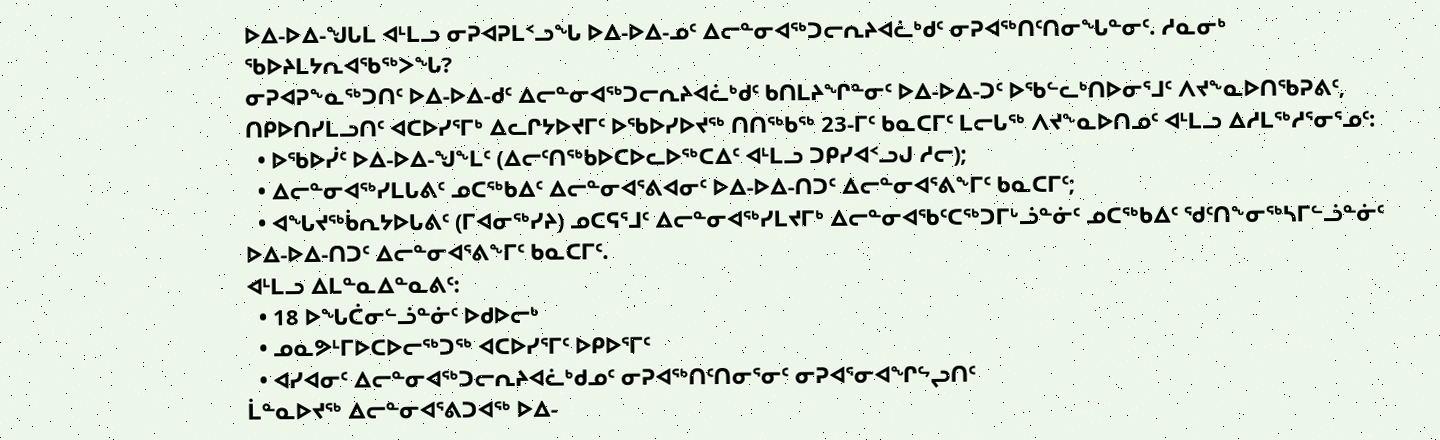ᐅᐃ-ᐅᐃ-ᖑᒐᒪ ᐊᒻᒪᓗ ᓂᕈᐊᕈᒪᑉᓗᖓ ᐅᐃ-ᐅᐃ-ᓄᑦ ᐃᓕᓐᓂᐊᖅᑐᓕᕆᔨᐊᓛᒃᑯᑦ ᓂᕈᐊᖅᑎᑦᑎᓂᖓᓐᓂᑦ. ᓱᓇᓂᒃ ᖃᐅᔨᒪᔭᕆᐊᖃᖅᐳᖓ?
ᓂᕈᐊᕈᖕᓇᖅᑐᑎᑦ ᐅᐃ-ᐅᐃ-ᑯᑦ ᐃᓕᓐᓂᐊᖅᑐᓕᕆᔨᐊᓛᒃᑯᑦ ᑲᑎᒪᔨᖏᓐᓂᑦ ᐅᐃ-ᐅᐃ-ᑐᑦ ᐅᖃᓪᓚᒃᑎᐅᓂᕐᒧᑦ ᐱᔪᖕᓇᐅᑎᖃᕈᕕᑦ, ᑎᑭᐅᑎᓯᒪᓗᑎᑦ ᐊᑕᐅᓯᕐᒥᒃ ᐃᓚᒋᔭᐅᔪᒥᑦ ᐅᖃᐅᓯᐅᔪᖅ ᑎᑎᖅᑲᖅ 23-ᒥᑦ ᑲᓇᑕᒥᑦ ᒪᓕᒐᖅ ᐱᔪᖕᓇᐅᑎᓄᑦ ᐊᒻᒪᓗ ᐃᓱᒪᖅᓱᕐᓂᕐᓄᑦ:
  • ᐅᖃᐅᓰᑦ ᐅᐃ-ᐅᐃ-ᖑᖕᒪᑦ (ᐃᓕᑦᑎᖅᑲᐅᑕᐅᓚᐅᖅᑕᐃᑦ ᐊᒻᒪᓗ ᑐᑭᓯᐊᑉᓗᒍ ᓱᓕ);
  • ᐃᓕᓐᓂᐊᖅᓯᒪᒐᕕᑦ ᓄᑕᖅᑲᐃᑦ ᐃᓕᓐᓂᐊᕐᕕᐊᓂᑦ ᐅᐃ-ᐅᐃ-ᑎᑐᑦ ᐃᓕᓐᓂᐊᕐᕕᖕᒥᑦ ᑲᓇᑕᒥᑦ;
  • ᐊᖓᔪᖅᑳᕆᔭᐅᒐᕕᑦ (ᒥᐊᓂᖅᓯᔨ) ᓄᑕᕋᕐᒧᑦ ᐃᓕᓐᓂᐊᖅᓯᒪᔪᒥᒃ ᐃᓕᓐᓂᐊᖃᑦᑕᖅᑐᒥᒡᓘᓐᓃᑦ ᓄᑕᖅᑲᐃᑦ ᖁᑦᑎᖕᓂᖅᓴᒥᓪᓘᓐᓃᑦ ᐅᐃ-ᐅᐃ-ᑎᑐᑦ ᐃᓕᓐᓂᐊᕐᕕᖕᒥᑦ ᑲᓇᑕᒥᑦ.
ᐊᒻᒪᓗ ᐃᒪᓐᓇᐃᓐᓇᕕᑦ:
  • 18 ᐅᖓᑖᓂᓪᓘᓐᓃᑦ ᐅᑯᐅᓕᒃ
  • ᓄᓇᕗᒻᒥᐅᑕᐅᓕᖅᑐᖅ ᐊᑕᐅᓯᕐᒥᑦ ᐅᑭᐅᕐᒥᑦ
  • ᐊᓯᐊᓂᑦ ᐃᓕᓐᓂᐊᖅᑐᓕᕆᔨᐊᓛᒃᑯᓄᑦ ᓂᕈᐊᖅᑎᑦᑎᓂᕐᓂᑦ ᓂᕈᐊᕐᓂᐊᖏᖦᖢᑎᑦ
ᒫᓐᓇᐅᔪᖅ ᐃᓕᓐᓂᐊᕐᕕᑐᐊᖅ ᐅᐃ-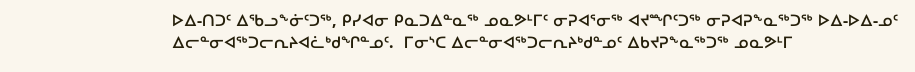ᐅᐃ-ᑎᑐᑦ ᐃᖃᓗᖕᓃᑦᑐᖅ, ᑭᓯᐊᓂ ᑭᓇᑐᐃᓐᓇᖅ ᓄᓇᕗᒻᒥᑦ ᓂᕈᐊᕐᓂᖅ ᐊᔪᙱᑦᑐᖅ ᓂᕈᐊᕈᖕᓇᖅᑐᖅ ᐅᐃ-ᐅᐃ-ᓄᑦ ᐃᓕᓐᓂᐊᖅᑐᓕᕆᔨᐊᓛᒃᑯᖏᓐᓄᑦ.  ᒥᓂᔅᑕ ᐃᓕᓐᓂᐊᖅᑐᓕᕆᔨᒃᑯᓐᓄᑦ ᐃᑲᔪᕈᖕᓇᖅᑐᖅ ᓄᓇᕗᒻᒥ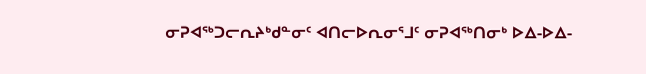ᓂᕈᐊᖅᑐᓕᕆᔨᒃᑯᓐᓂᑦ ᐊᑎᓕᐅᕆᓂᕐᒧᑦ ᓂᕈᐊᖅᑎᓂᒃ ᐅᐃ-ᐅᐃ-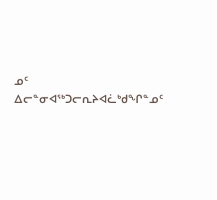ᓄᑦ ᐃᓕᓐᓂᐊᖅᑐᓕᕆᔨᐊᓛᒃᑯᖏᓐᓄᑦ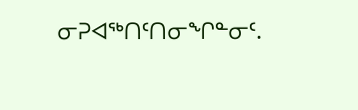ᓂᕈᐊᖅᑎᑦᑎᓂᖏᓐᓂᑦ.